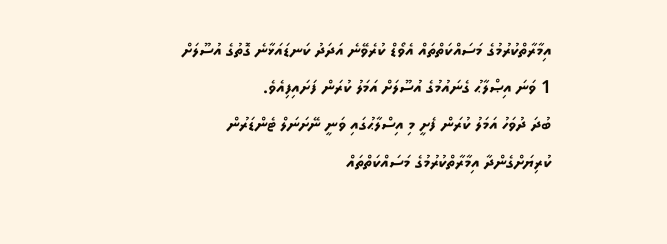އިމާރާތްކުރުމުގެ މަސައްކަތްތައް އެވޯޑް ކުރެވޭނެ އަދަދު ކަނޑައަޅާނެ ގޮތުގެ އުސޫލަށް 1 ވަނަ އިޞްލާޙު ގެނައުމުގެ އުސޫލަށް އަމަލު ކުރަން ފަށައިފިއެވެ.
ބުދަ ދުވަހު އަމަލު ކުރަން ފެށީ މި އިސްލާޙުގައި ވަނީ ނޭށަނަލް ޓެންޑަރުން ކުރިޔަށްގެންދާ އިމާރާތްކުރުމުގެ މަސައްކަތްތައް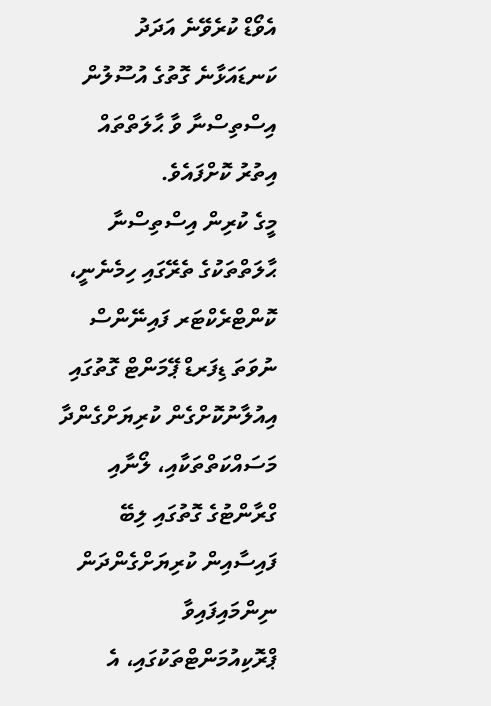އެވޯޑް ކުރެވޭނެ އަދަދު ކަނޑައަޅާނެ ގޮތުގެ އުސޫލުން އިސްތިސްނާ ވާ ޙާލަތްތައް އިތުރު ކޮށްފައެވެ.
މީގެ ކުރިން އިސްތިސްނާ ޙާލަތްތަކުގެ ތެރޭގައި ހިމެނެނީ، ކޮންޓްރެކްޓަރ ފައިނޭންސް ނުވަތަ ޑިފަރޑް ޕޭމަންޓް ގޮތުގައި އިއުލާނުކޮށްގެން ކުރިޔަށްގެންދާ މަސައްކަތްތަކާއި، ލޯނާއި ގްރާންޓުގެ ގޮތުގައި ލިބޭ ފައިސާއިން ކުރިޔަށްގެންދަން ނިންމައިފައިވާ ޕްރޮކިއުމަންޓްތަކުގައި، އެ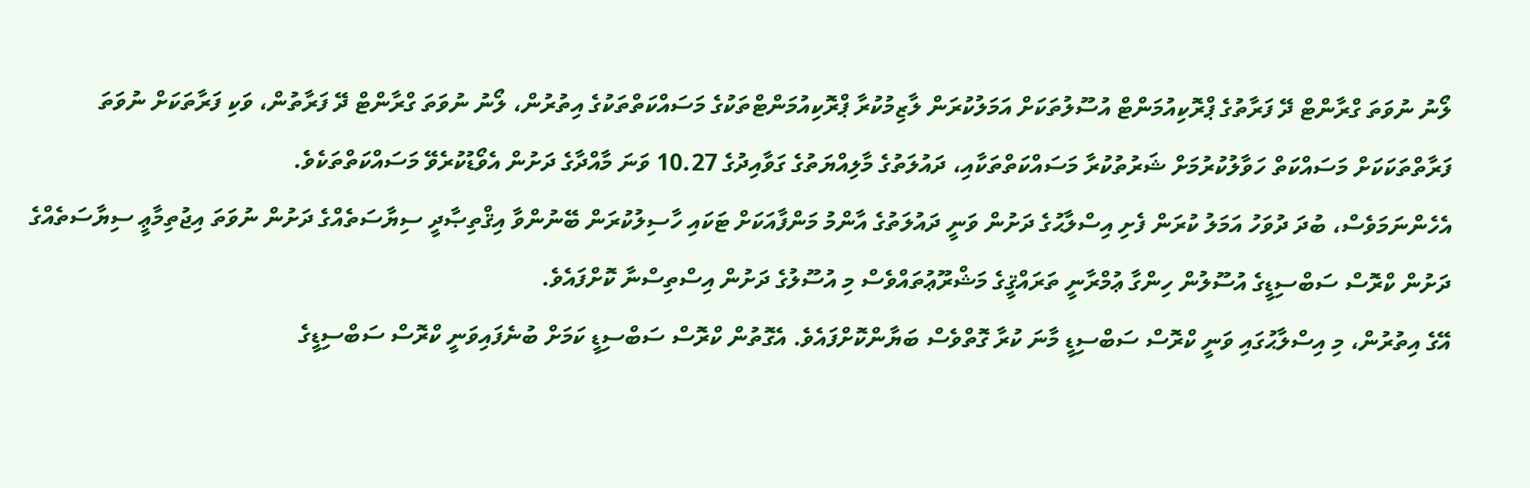ލޯނު ނުވަތަ ގްރާންޓް ދޭ ފަރާތުގެ ޕްރޮކިއުމަންޓް އުސޫލުތަކަށް އަމަލުކުރަން ލާޒިމުކުރާ ޕްރޮކިއުމަންޓްތަކުގެ މަސައްކަތްތަކުގެ އިތުރުން، ލޯނު ނުވަތަ ގްރާންޓް ދޭ ފަރާތުން، ވަކި ފަރާތަކަށް ނުވަތަ ފަރާތްތަކަކަށް މަސައްކަތް ހަވާލުކުރުމަށް ޝަރުތުކުރާ މަސައްކަތްތަކާއި، ދައުލަތުގެ މާލިއްޔަތުގެ ގަވާއިދުގެ 10.27 ވަނަ މާއްދާގެ ދަށުން އެވޯޑުކުރެވޭ މަސައްކަތްތަކެވެ.
އެހެންނަމަވެސް، ބުދަ ދުވަހު އަމަލު ކުރަން ފެށި އިސްލާޙުގެ ދަށުން ވަނީ ދައުލަތުގެ އާންމު މަންފާއަކަށް ޓަކައި ހާސިލުކުރަން ބޭނުންވާ އިޤްތިޞާދީ ސިޔާސަތެއްގެ ދަށުން ނުވަތަ އިޖުތިމާޢީ ސިޔާސަތެއްގެ ދަށުން ކްރޮސް ސަބްސިޑީގެ އުސޫލުން ހިންގާ ޢުމްރާނީ ތަރައްޤީގެ މަޝްރޫޢުތައްވެސް މި އުސޫލުގެ ދަށުން އިސްތިސްނާ ކޮށްފައެވެ.
އޭގެ އިތުރުން، މި އިސްލާޙުގައި ވަނީ ކްރޮސް ސަބްސިޑީ މާނަ ކުރާ ގޮތްވެސް ބަޔާންކޮށްފައެވެ. އެގޮތުން ކްރޮސް ސަބްސިޑީ ކަމަށް ބުނެފައިވަނީ ކްރޮސް ސަބްސިޑީގެ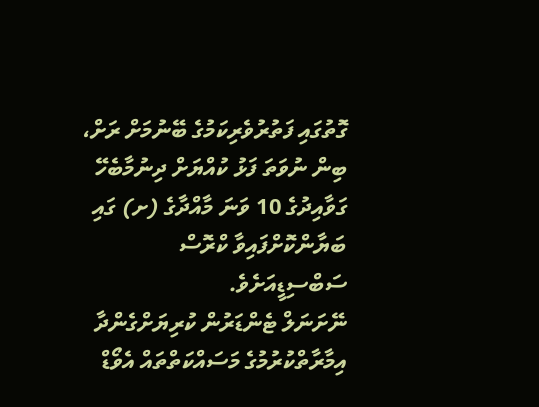ގޮތުގައި ފަތުރުވެރިކަމުގެ ބޭނުމަށް ރަށް، ބިން ނުވަތަ ފަޅު ކުއްޔަށް ދިނުމާބެހޭ ގަވާއިދުގެ 10 ވަނަ މާއްދާގެ (ށ) ގައި ބަޔާންކޮށްފައިވާ ކްރޮސް ސަބްސިޑީއަށެވެ.
ނޭށަނަލް ޓެންޑަރުން ކުރިޔަށްގެންދާ އިމާރާތްކުރުމުގެ މަސައްކަތްތައް އެވޯޑް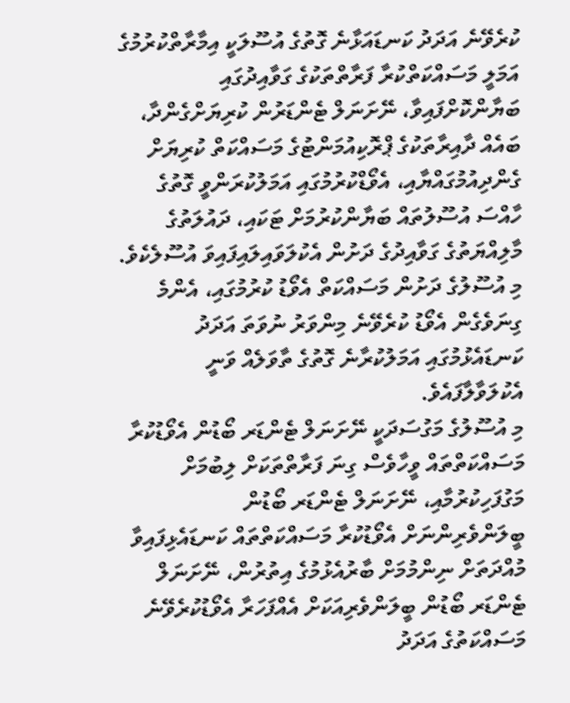ކުރެވޭނެ އަދަދު ކަނޑައަޅާނެ ގޮތުގެ އުސޫލަކީ އިމާރާތްކުރުމުގެ އަމަލީ މަސައްކަތްކުރާ ފަރާތްތަކުގެ ގަވާއިދުގައި ބަޔާންކޮށްފައިވާ، ނޭށަނަލް ޓެންޑަރުން ކުރިޔަށްގެންދާ، ބައެއް ދާއިރާތަކުގެ ޕްރޮކިއުމަންޓުގެ މަސައްކަތް ކުރިޔަށް ގެންދިއުމުގައްޔާއި، އެވޯޑްކުރުމުގައި އަމަލުކުރަންވީ ގޮތުގެ ހާއްސަ އުސޫލުތައް ބަޔާންކުރުމަށް ޓަކައި، ދައުލަތުގެ މާލިއްޔަތުގެ ގަވާއިދުގެ ދަށުން އެކުލަވައިލައިފައިވަ އުސޫލެކެވެ.
މި އުސޫލުގެ ދަށުން މަސައްކަތް އެވޯޑު ކުރުމުގައި، އެންމެ ގިނަވެގެން އެވޯޑު ކުރެވޭނެ މިންވަރު ނުވަތަ އަދަދު ކަނޑައެޅުމުގައި އަމަލުކުރާނެ ގޮތުގެ ތާވަލެއް ވަނީ އެކުލަވާލާފައެވެ.
މި އުސޫލުގެ މަގުސަދަކީ ނޭށަނަލް ޓެންޑަރ ބޯޑުން އެވޯޑުކުރާ މަސައްކަތްތައް ވީހާވެސް ގިނަ ފަރާތްތަކަށް ލިބުމަށް މަގުފަހިކުރުމާއި، ނޭށަނަލް ޓެންޑަރ ބޯޑުން ބީލަންވެރިންނަށް އެވޯޑުކުރާ މަސައްކަތްތައް ކަނޑައެޅިފައިވާ މުއްދަތަށް ނިންމުމަށް ބާރުއެޅުމުގެ އިތުރުން، ނޭށަނަލް ޓެންޑަރ ބޯޑުން ބީލަންވެރިއަކަށް އެއްފަހަރާ އެވޯޑުކުރެވޭނެ މަސައްކަތުގެ އަދަދު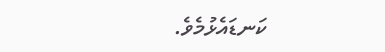ކަނޑައެޅުމެވެ.